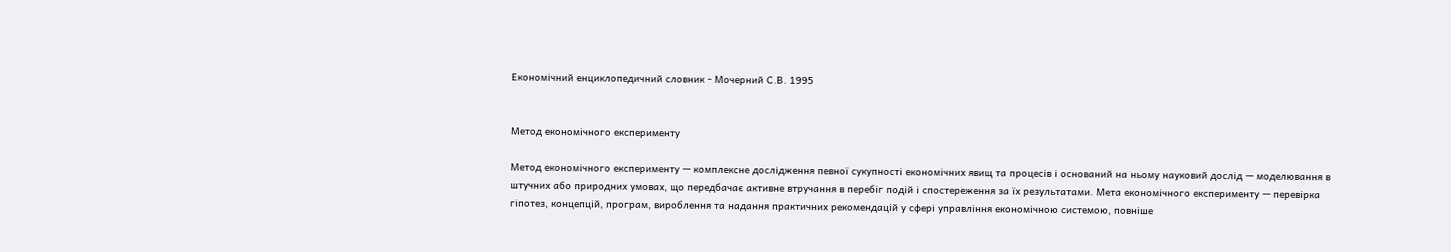Економічний енциклопедичний словник - Мочерний С.В. 1995


Метод економічного експерименту

Метод економічного експерименту — комплексне дослідження певної сукупності економічних явищ та процесів і оснований на ньому науковий дослід — моделювання в штучних або природних умовах, що передбачає активне втручання в перебіг подій і спостереження за їх результатами. Мета економічного експерименту — перевірка гіпотез, концепцій, програм, вироблення та надання практичних рекомендацій у сфері управління економічною системою, повніше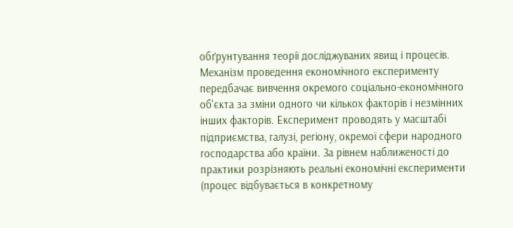обґрунтування теорії досліджуваних явищ і процесів. Механізм проведення економічного експерименту передбачає вивчення окремого соціально-економічного об'єкта за зміни одного чи кількох факторів і незмінних інших факторів. Експеримент проводять у масштабі підприємства, галузі, регіону, окремої сфери народного господарства або країни. За рівнем наближеності до практики розрізняють реальні економічні експерименти (процес відбувається в конкретному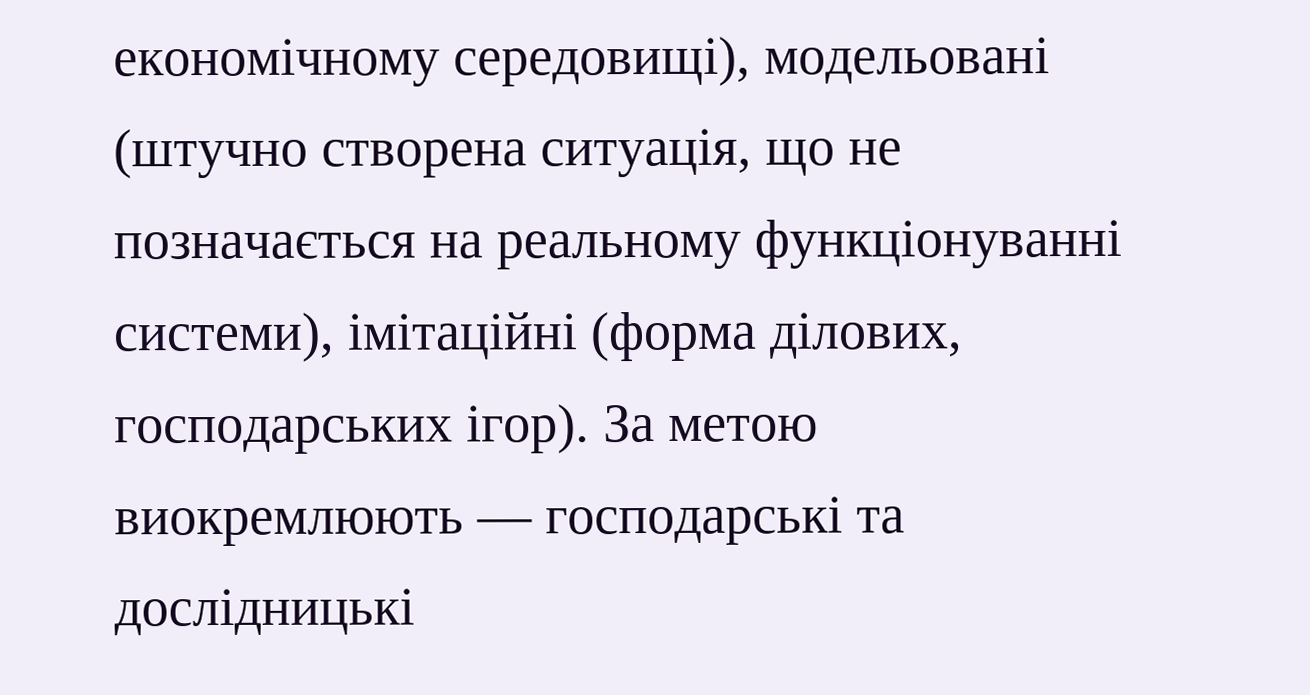економічному середовищі), модельовані (штучно створена ситуація, що не позначається на реальному функціонуванні системи), імітаційні (форма ділових, господарських ігор). За метою виокремлюють — господарські та дослідницькі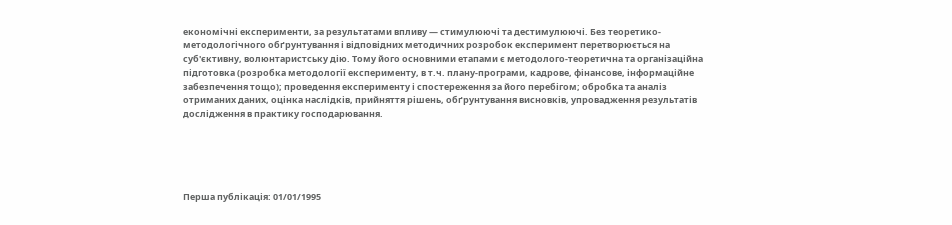економічні експерименти, за результатами впливу — стимулюючі та дестимулюючі. Без теоретико-методологічного обґрунтування і відповідних методичних розробок експеримент перетворюється на суб'єктивну, волюнтаристську дію. Тому його основними етапами є методолого-теоретична та організаційна підготовка (розробка методології експерименту, в т.ч. плану-програми, кадрове, фінансове, інформаційне забезпечення тощо); проведення експерименту і спостереження за його перебігом; обробка та аналіз отриманих даних, оцінка наслідків, прийняття рішень, обґрунтування висновків, упровадження результатів дослідження в практику господарювання.





Перша публікація: 01/01/1995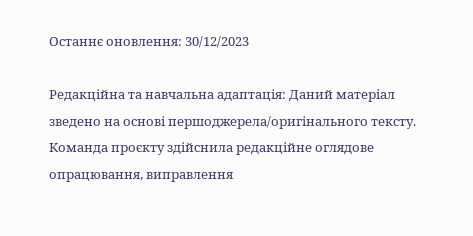Останнє оновлення: 30/12/2023

Редакційна та навчальна адаптація: Даний матеріал зведено на основі першоджерела/оригінального тексту. Команда проєкту здійснила редакційне оглядове опрацювання, виправлення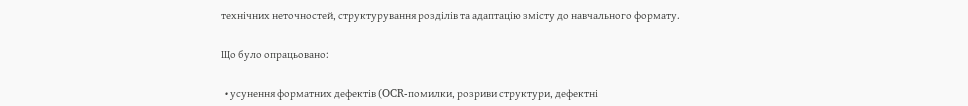технічних неточностей, структурування розділів та адаптацію змісту до навчального формату.

Що було опрацьовано:

  • усунення форматних дефектів (OCR-помилки, розриви структури, дефектні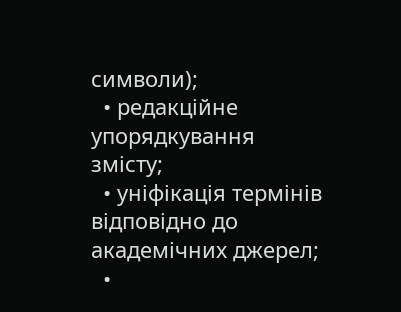символи);
  • редакційне упорядкування змісту;
  • уніфікація термінів відповідно до академічних джерел;
  •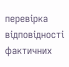перевірка відповідності фактичних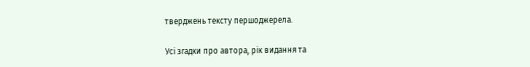тверджень тексту першоджерела.

Усі згадки про автора, рік видання та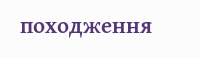походження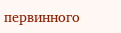первинного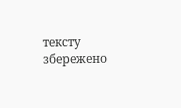тексту збережено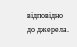відповідно до джерела.